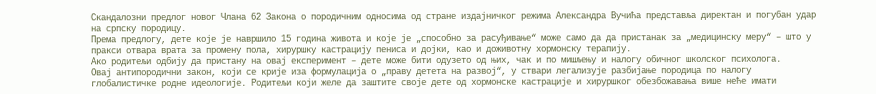Скандалозни предлог новог Члана 62 Закона о породичним односима од стране издајничког режима Александра Вучића представља директан и погубан удар на српску породицу.
Према предлогу, дете које је навршило 15 година живота и које је „способно за расуђивање“ може само да да пристанак за „медицинску меру“ – што у пракси отвара врата за промену пола, хируршку кастрацију пениса и дојки, као и доживотну хормонску терапију.
Ако родитељи одбију да пристану на овај експеримент – дете може бити одузето од њих, чак и по мишљењу и налогу обичног школског психолога.
Овај антипородични закон, који се крије иза формулација о „праву детета на развој“, у ствари легализује разбијање породица по налогу глобалистичке родне идеологије. Родитељи који желе да заштите своје дете од хормонске кастрације и хируршког обезбожавања више неће имати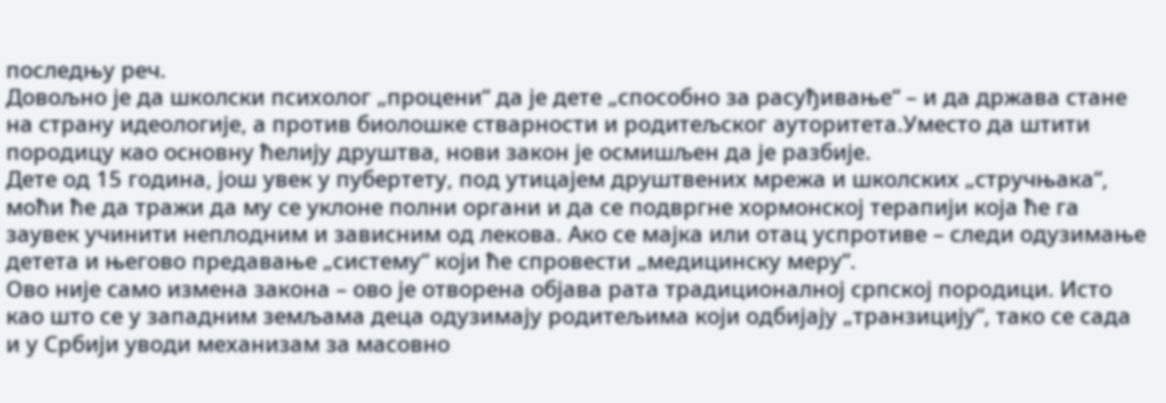последњу реч.
Довољно је да школски психолог „процени“ да је дете „способно за расуђивање“ – и да држава стане на страну идеологије, а против биолошке стварности и родитељског ауторитета.Уместо да штити породицу као основну ћелију друштва, нови закон је осмишљен да је разбије.
Дете од 15 година, још увек у пубертету, под утицајем друштвених мрежа и школских „стручњака“, моћи ће да тражи да му се уклоне полни органи и да се подвргне хормонској терапији која ће га заувек учинити неплодним и зависним од лекова. Ако се мајка или отац успротиве – следи одузимање детета и његово предавање „систему“ који ће спровести „медицинску меру“.
Ово није само измена закона – ово је отворена објава рата традиционалној српској породици. Исто као што се у западним земљама деца одузимају родитељима који одбијају „транзицију“, тако се сада и у Србији уводи механизам за масовно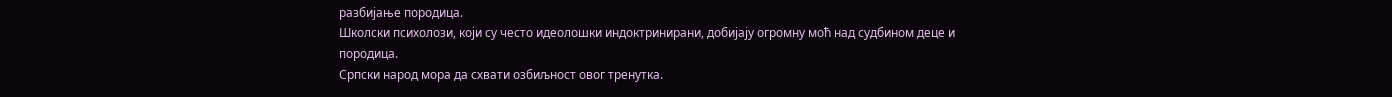разбијање породица.
Школски психолози, који су често идеолошки индоктринирани, добијају огромну моћ над судбином деце и породица.
Српски народ мора да схвати озбиљност овог тренутка.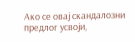Ако се овај скандалозни предлог усвоји,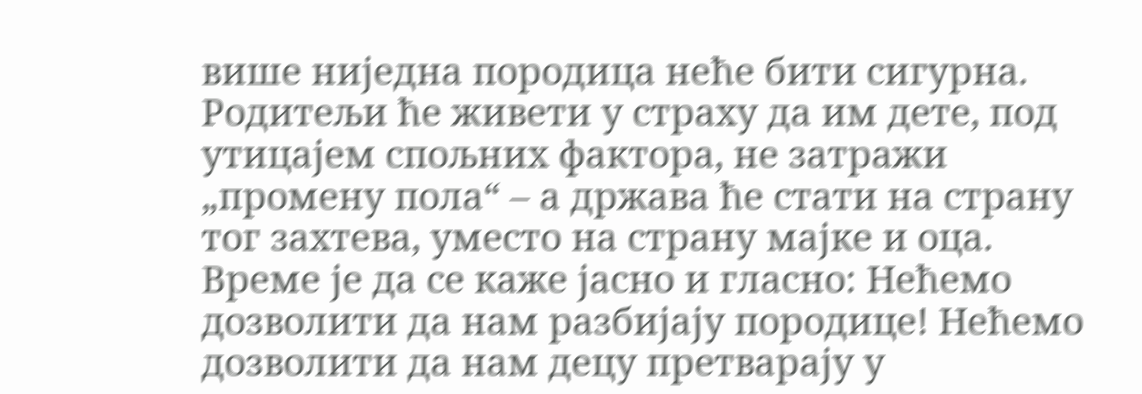више ниједна породица неће бити сигурна. Родитељи ће живети у страху да им дете, под утицајем спољних фактора, не затражи „промену пола“ – а држава ће стати на страну тог захтева, уместо на страну мајке и оца.
Време је да се каже јасно и гласно: Нећемо дозволити да нам разбијају породице! Нећемо дозволити да нам децу претварају у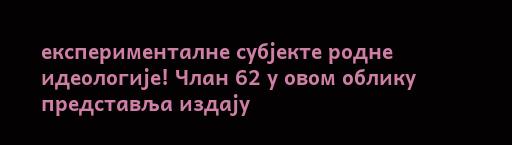експерименталне субјекте родне идеологије! Члан 62 у овом облику представља издају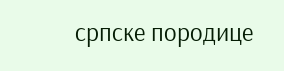српске породице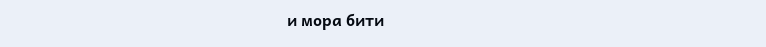и мора бити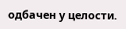одбачен у целости.